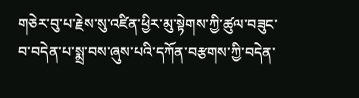གཅེར་བུ་པ་རྗེས་སུ་འཛིན་ཕྱིར་མུ་སྟེགས་ཀྱི་ཚུལ་བཟུང་བ་བདེན་པ་སྨྲ་བས་ཞུས་པའི་དཀོན་བརྩགས་ཀྱི་བདེན་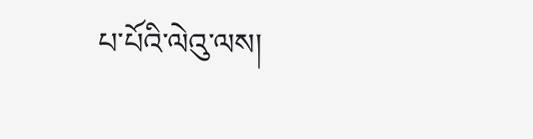པ་པོའི་ལེའུ་ལས།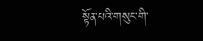སྟོན་པའི་གསུང་གི་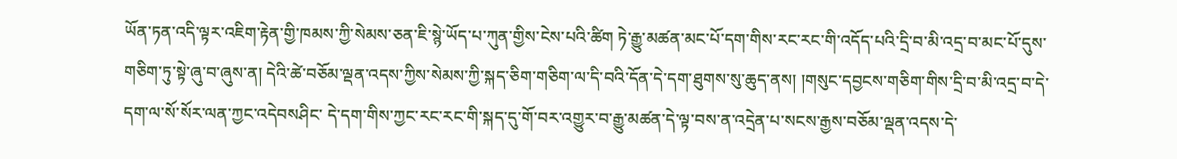ཡོན་ཏན་འདི་ལྟར་འཇིག་རྟེན་གྱི་ཁམས་ཀྱི་སེམས་ཅན་ཇི་སྙེ་ཡོད་པ་ཀུན་གྱིས་ངེས་པའི་ཚིག ཏེ་རྒྱུ་མཚན་མང་པོ་དག་གིས་རང་རང་གི་འདོད་པའི་དྲི་བ་མི་འདྲ་བ་མང་པོ་དུས་གཅིག་ཏུ་སྟེ་ཞུ་བ་ཞུས་ན། དེའི་ཚེ་བཅོམ་ལྡན་འདས་ཀྱིས་སེམས་ཀྱི་སྐད་ཅིག་གཅིག་ལ་དི་བའི་དོན་དེ་དག་ཐུགས་སུ་ཆུད་ནས། །གསུང་དབྱངས་གཅིག་གིས་དྲི་བ་མི་འདྲ་བ་དེ་དག་ལ་སོ་སོར་ལན་ཀྱང་འདེབསཤིང་ དེ་དག་གིས་ཀྱང་རང་རང་གི་སྐད་དུ་གོ་བར་འགྱུར་བ་རྒྱུ་མཚན་དེ་ལྟ་བས་ན་འདྲེན་པ་སངས་རྒྱས་བཅོམ་ལྡན་འདས་དེ་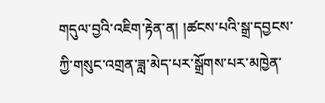གདུལ་བྱའི་འཇིག་རྟེན་ན། །ཚངས་པའི་སྒྲ་དབྱངས་ཀྱི་གསུང་འགྲན་ཟླ་མེད་པར་སྒྲོགས་པར་མཁྱེན་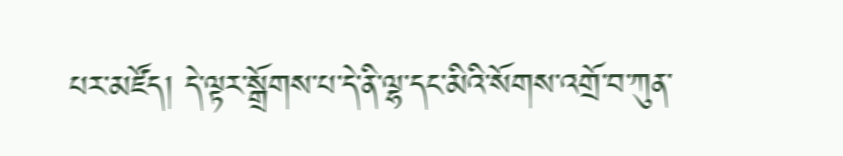པར་མཛོད། དེ་ལྟར་སྒྲོགས་པ་དེ་ནི་ལྷ་དང་མིའི་སོགས་འགྲོ་བ་ཀུན་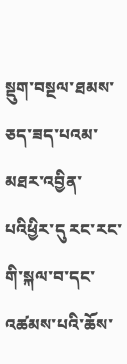སྡུག་བསྔལ་ཐམས་ཅད་ཟད་པའམ་མཐར་འབྱིན་པའིཕྱིར་དུ རང་རང་གི་སྐལ་བ་དང་འཚམས་པའི་ཆོས་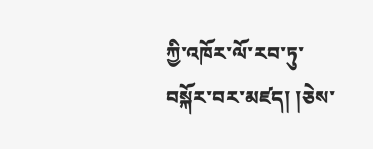ཀྱི་འཁོར་ལོ་རབ་ཏུ་བསྐོར་བར་མཛད། །ཅེས་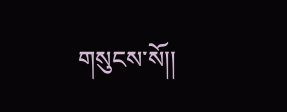གསུངས་སོ།།